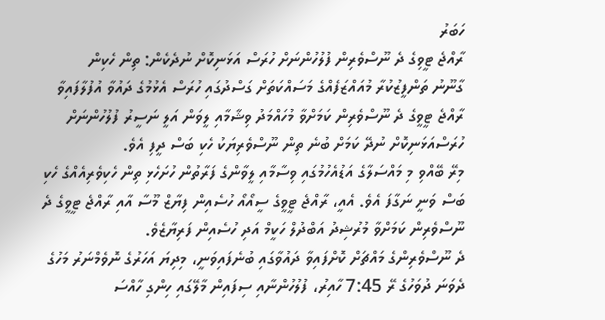ހަބަރު
ރާއްޖެ ޓީވިގެ ދެ ނޫސްވެރިން ފުލުހުންނަށް ހުރަސް އަޅަނިކޮށް ނުދެކެން: ތިން ހެކިން
ގާނޫނު ތަންފީޒުކުރާ މުއައްޒަފެއްގެ މަސައްކަތަށް ގަސްދުގައި ހުރަސް އެޅުމުގެ ދައުވާ އުފުލާފައިވާ ރާއްޖެ ޓީވީގެ ދެ ނޫސްވެރިން ކަމަށްވާ މުހައްމަދު ވިޝާމާއި ލީވަން އަލީ ނަސީރު ފުލުހުންނަށް ހުރަސްއަޅަނިކޮށް ނުދޭ ކަމަށް ބުނެ ތިން ނޫސްވެރިޔަކު ހެކި ބަސް ދީފި އެވެ.
މިރޭ ބޭއްވި މި މައްސަލާގެ އަޑުއެހުމުގައި ވިސާމާއި ލީވާންގެ ފަރާތުން ހުށަހެޅި ތިން ހެކިވެރިއެއްގެ ހެކި ބަސް ވަނީ ނަގާފަ އެވެ. އެއީ، ރާއްޖެ ޓީވީގެ ސީއޯއޯ ހުސެއިން ފިޔާޒް މޫސާ އާއި ރާއްޖެ ޓީވީގެ ދެ ނޫސްވެރިން ކަމަށްވާ މުރުޝިދު އަބްދުލް ހަކީމް އަދި ހުސެއިން ފަރިޔާޒެވެ.
ދެ ނޫސްވެރިންގެ މައްޗަށް ކޮށްފައިވާ ދައުވާގައި ބުނެފައިވަނީ، މިދިޔަ އަހަރުގެ ނޮވެމްނަރު މަހުގެ ދެވަނަ ދުވަހުގެ ރޭ 7:45 ހާއިރު، ފުލުހުންނާއި ސިފައިން މާލޭގައި ހިންގި ހާއްސަ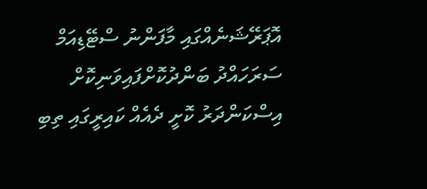އޮޕަރޭޝަނެއްގައި މާފަންނު ސްޓޭޑިއަމް ސަރަހައްދު ބަންދުކޮށްފައިވަނިކޮށް އިސްކަންދަރު ކޮށީ ދެއެއް ކައިރީގައި ތިބި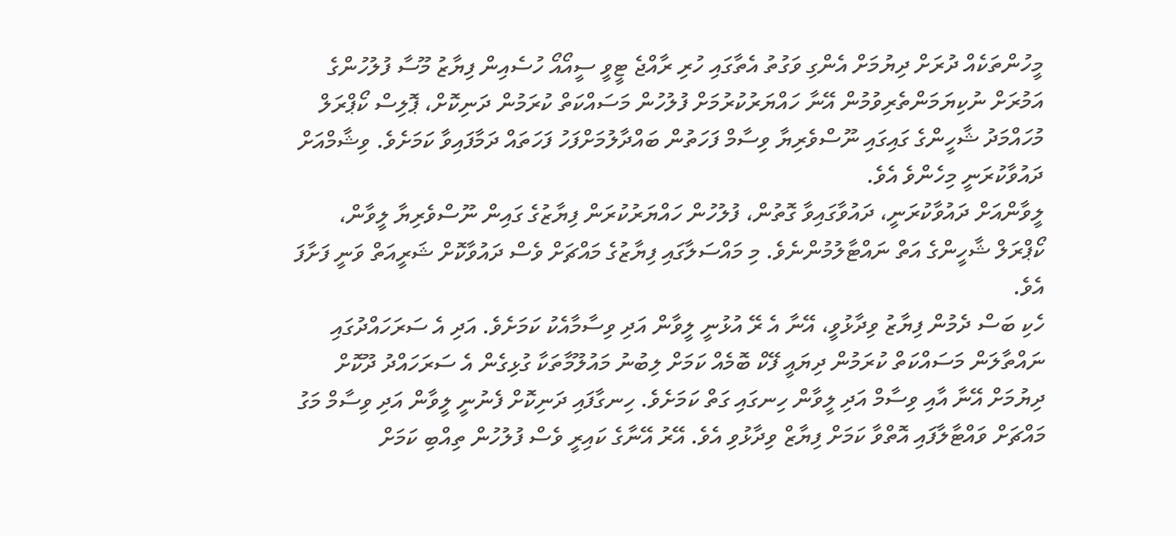މީހުންތަކެއް ދުރަށް ދިޔުމަށް އެންގި ވަގުތު އެތާގައި ހުރި ރާއްޖެ ޓީވީ ސީއޯއޯ ހުސެއިން ފިޔާޒު މޫސާ ފުލުހުންގެ އަމުރަށް ނުކިޔަމަންތެރިވުމުން އޭނާ ހައްޔަރުކުރުމަށް ފުލުހުން މަސައްކަތް ކުރަމުން ދަނިކޮށް، ޕޮލިސް ކޯޕްރަލް މުހައްމަދު ޝާހީންގެ ގައިގައި ނޫސްވެރިޔާ ވިސާމް ފަހަތުން ބައްދާލުމަށްފަހު ފަހަތައް ދަމާފައިވާ ކަމަށެވެ. ވިޝާމްއަށް ދައުވާކުރަނީ މިހެންވެ އެވެ.
ލީވާންއަށް ދައުވާކުރަނީ، ދައުވާގައިވާ ގޮތުން، ފުލުހުން ހައްޔަރުކުރަން ފިޔާޒުގެ ގައިން ނޫސްވެރިޔާ ލީވާން، ކޯޕްރަލް ޝާހީންގެ އަތް ނައްޓާލުމުންނެވެ. މި މައްސަލާގައި ފިޔާޒުގެ މައްޗަށް ވެސް ދައުވާކޮށް ޝަރީއަތް ވަނީ ފަށާފަ އެވެ.
ހެކި ބަސް ދެމުން ފިޔާޒު ވިދާޅުވީ، އޭނާ އެ ރޭ އުޅުނީ ލީވާން އަދި ވިސާމާއެކު ކަމަށެވެ. އަދި އެ ސަރަހައްދުގައި ނައްތާލަން މަސައްކަތް ކުރަމުން ދިޔައީ ފޭކް ބޮމެއް ކަމަށް ލިބުނު މައުލޫމާތަކާ ގުޅިގެން އެ ސަރަހައްދު ދޫކޮށް ދިޔުމަށް އޭނާ އާއި ވިސާމް އަދި ލީވާން ހިނގައި ގަތް ކަމަށެވެ. ހިނގާފައި ދަނިކޮށް ފެނުނީ ލީވާން އަދި ވިސާމް މަގު މައްޗަށް ވައްޓާލާފައި އޮތްވާ ކަމަށް ފިޔާޒް ވިދާޅުވި އެވެ. އޭރު އޭނާގެ ކައިރީ ވެސް ފުލުހުން ތިއްބި ކަމަށް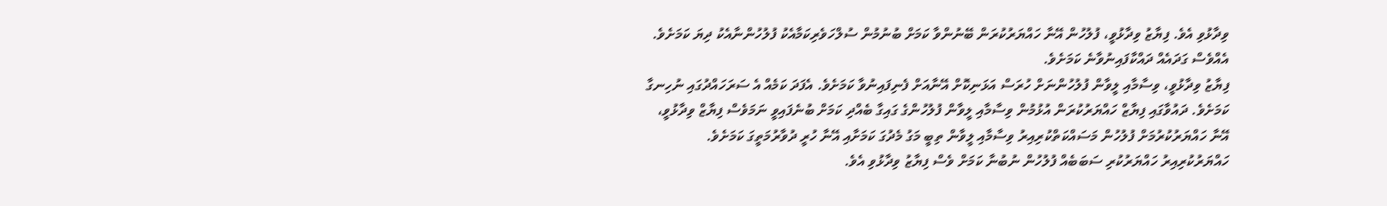ވިދާޅުވި އެވެ. ފިޔާޒު ވިދާޅުވީ، ފުލުހުން އޭނާ ހައްޔަރުކުރަން ބޭނުންވާ ކަމަށް ބުނުމުން ސުލްހަވެރިކަމާއެކު ފުލުހުންނާއެކު ދިޔަ ކަމަށެވެ. އެއްވެސް ގަދައެއް ދައްކާފައިނުވާނެ ކަމަށެވެ.
ފިޔާޒު ވިދާޅުވީ، ވިސާމާއި ލީވާން ފުލުހުންނަށް ހުރަސް އަޅަނިކޮށް އޭނާއަށް ފެނިފައިނުވާ ކަމަށެވެ. އެފަދަ ކަމެއް އެ ސަރަހައްދުގައި ނުހިނގާ ކަމަށެވެ. ދައުވާގައި ފިޔާޒް ހައްޔަރުކުރަން އުޅުމުން ވިސާމާއި ލީވާން ފުލުހުންގެ ގައިގާ ބެއްދި ކަމަށް ބުނެފައިވީ ނަމަވެސް ފިޔާޒް ވިދާޅުވީ، އޭނާ ހައްޔަރުކުރުމަށް ފުލުހުން މަސައްކަތްކުރިއިރު ވިސާމާއި ލީވާން ތިބީ މަގު މެދުގަ ކަމަށާއި އޭނާ ހުރީ ދުވާރުމަތީގަ ކަމަށެވެ. ހައްޔަރުކުރިއިރު ހައްޔަރުކުރި ސަބަބެއް ފުލުހުން ނުބުނާ ކަމަށް ވެސް ފިޔާޒު ވިދާޅުވި އެވެ.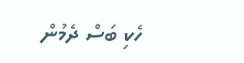ހެކި ބަސް ދެމުން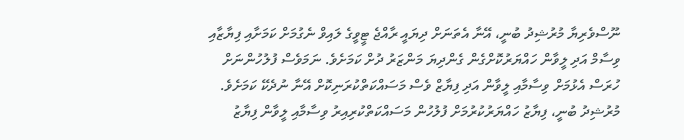ނޫސްވެރިޔާ މުރުޝިދު ބުނީ، އޭނާ އެތަނަށް ދިޔައީ ރާއްޖެ ޓީވީގެ ލައިވް ނެގުމަށް ކަމަށާއި ފިޔާޒާއި ވިސާމް އަދި ލީވާން ހައްޔަރުކޮށްގެން ގެންދިޔަ މަންޒަރު ދުށް ކަމަށެވެ. ނަމަވެސް ފުލުހުންނަށް ހުރަސް އެޅުމަށް ވިސާމާއި ލީވާން އަދި ފިޔާޒް ވެސް މަސައްކަތްކުރަނިކޮށް އޭނާ ނުދެކޭ ކަމަށެވެ. މުރުޝިދު ބުނީ، ފިޔާޒު ހައްޔަރުކުރުމަށް ފުލުހުން މަސައްކަތްކުރިއިރު ވިސާމާއި ލީވާން ފިޔާޒު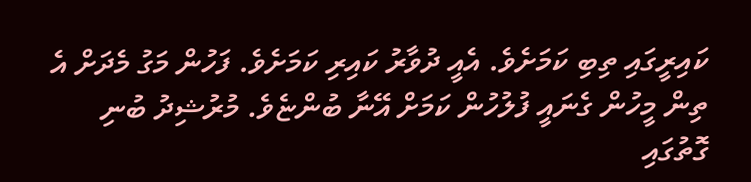ކައިރީގައި ތިބި ކަމަށެވެ. އެއީ ދުވާރު ކައިރި ކަމަށެވެ. ފަހުން މަގު މެދަށް އެ ތިން މީހުން ގެނައީ ފުލުހުން ކަމަށް އޭނާ ބުންޏެވެ. މުރުޝިދު ބުނި ގޮތުގައި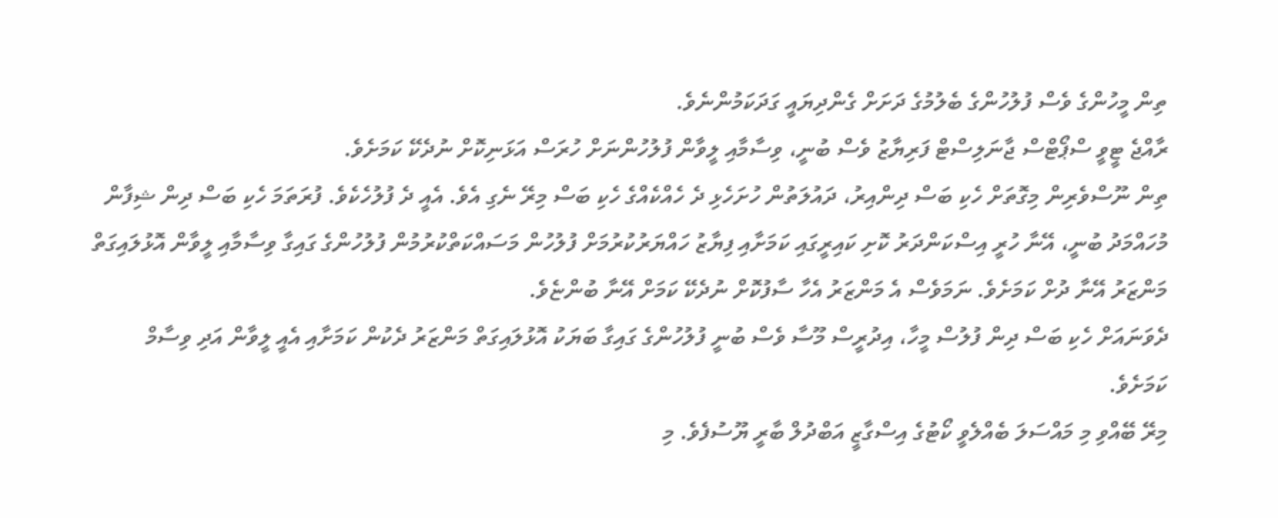ތިން މީހުންގެ ވެސް ފުލުހުންގެ ބެލުމުގެ ދަށަށް ގެންދިޔައީ ގަދަކަމުންނެވެ.
ރާއްޖެ ޓީވީ ސްޕޯޓްސް ޖާނަލިސްޓް ފަރިޔާޒު ވެސް ބުނީ، ވިސާމާއި ލީވާން ފުލުހުންނަށް ހުރަސް އަޅަނިކޮށް ނުދެކޭ ކަމަށެވެ.
ތިން ނޫސްވެރިން މިގޮތަށް ހެކި ބަސް ދިންއިރު، ދައުލަތުން ހުށަހެޅި ދެ ހެއްކެއްގެ ހެކި ބަސް މިރޭ ނެގި އެވެ. އެއީ ދެ ފުލުހެކެވެ. ފުރަތަމަ ހެކި ބަސް ދިން ޝިފާން މުހައްމަދު ބުނީ، އޭނާ ހުރީ އިސްކަންދަރު ކޮށި ކައިރީގައި ކަމަށާއި ފިޔާޒު ހައްޔަރުކުރުމަށް ފުލުހުން މަސައްކަތްކުރުމުން ފުލުހުންގެ ގައިގާ ވިސާމާއި ލީވާން އޮޅުލައިގަތް މަންޒަރު އޭނާ ދުށް ކަމަށެވެ. ނަމަވެސް އެ މަންޒަރު އެހާ ސާފުކޮށް ނުދެކޭ ކަމަށް އޭނާ ބުންޏެވެ.
ދެވަނައަށް ހެކި ބަސް ދިން ފުލުސް މީހާ، އިދުރީސް މޫސާ ވެސް ބުނީ ފުލުހުންގެ ގައިގާ ބަޔަކު އޮޅުލައިގަތް މަންޒަރު ދެކުން ކަމަށާއި އެއީ ލީވާން އަދި ވިސާމް ކަމަށެވެ.
މިރޭ ބޭއްވި މި މައްސަލަ ބެއްލެވީ ކޯޓުގެ އިސްގާޒީ އަބްދުލް ބާރީ ޔޫސުފެވެ. މި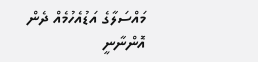މައްސަލާގެ އަޑުއެހުމެއް ދެން އޮންނާނީ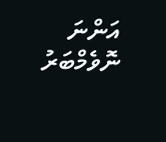އަންނަ ނޮވެމްބަރު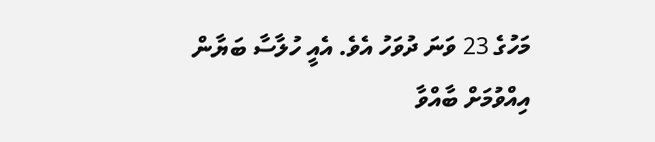މަހުގެ 23 ވަނަ ދުވަހު އެވެ. އެއީ ހުލާސާ ބަޔާން އިއްވުމަށް ބާއްވާ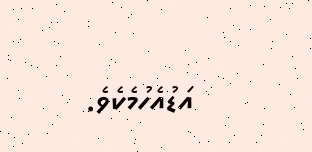އަޑުއެހުމެކެވެ.